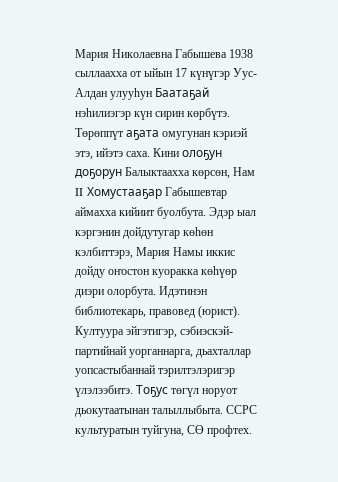Мария Николаевна Габышева 1938 сыллаахха от ыйын 17 күнүгэр Уус-Алдан улууһун Баатаҕай нэһилиэгэр күн сирин көрбүтэ. Төрөппүт аҕата омугунан кэриэй этэ, ийэтэ саха. Кини олоҕун доҕорун Балыктаахха көрсөн, Нам II Хомустааҕар Габышевтар аймахха кийиит буолбута. Эдэр ыал кэргэнин дойдутугар көһөн кэлбиттэрэ, Мария Намы иккис дойду оҥостон куоракка көһүөр диэри олорбута. Идэтинэн библиотекарь, правовед (юрист). Култуура эйгэтигэр, сэбиэскэй-партийнай уорганнарга, дьахталлар уопсастыбаннай тэрилтэлэригэр үлэлээбитэ. Тоҕус төгүл норуот дьокутаатынан талыллыбыта. ССРС культуратын туйгуна, СӨ профтех.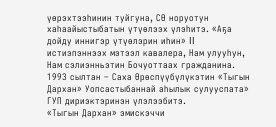үөрэхтээһинин туйгуна, СӨ норуотун хаһаайыстыбатын үтүөлээх үлэһитэ. «Аҕа дойду иннигэр үтүөлэрин иһин» II истиэпэннээх мэтээл кавалера, Нам улууһун, Нам сэлиэнньэтин Бочуоттаах гражданина. 1993 сылтан – Cаха Өрөспүүбүлүкэтин «Тыгын Дархан» Уопсастыбаннай аһылык сулууспата» ГУП дириэктэринэн үлэлээбитэ.
«Тыгын Дархан» эмискэччи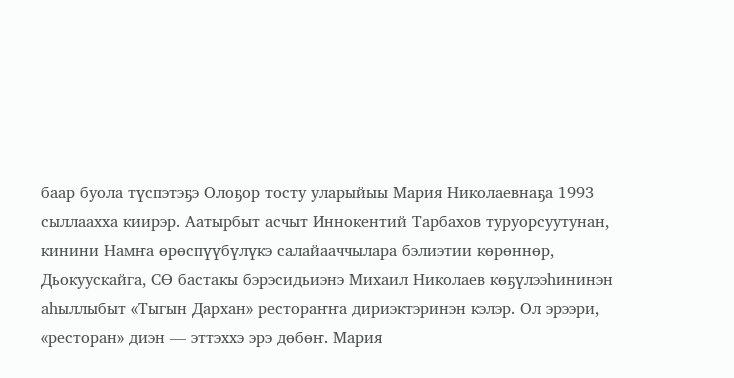баар буола түспэтэҕэ Олоҕор тосту уларыйыы Мария Николаевнаҕа 1993 сыллаахха киирэр. Аатырбыт асчыт Иннокентий Тарбахов туруорсуутунан, кинини Намҥа өрөспүүбүлүкэ салайааччылара бэлиэтии көрөннөр, Дьокуускайга, СӨ бастакы бэрэсидьиэнэ Михаил Николаев көҕүлээһининэн аһыллыбыт «Тыгын Дархан» рестораҥҥа дириэктэринэн кэлэр. Ол эрээри, «ресторан» диэн — эттэххэ эрэ дөбөҥ. Мария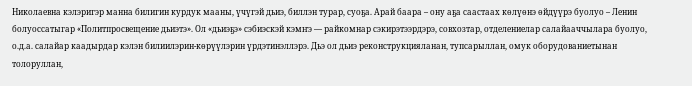Николаевна кэлэригэр манна билигин курдук мааны, үчүгэй дьиэ, биллэн турар, суоҕа. Арай баара – ону аҕа саастаах көлүөнэ өйдүүрэ буолуо – Ленин болуоссатыгар «Политпросвещение дьиэтэ». Ол «дьиэҕэ» сэбиэскэй кэмҥэ — райкомнар сэкирэтээрдэрэ, совхозтар, отделениелар салайааччылара буолуо, о.д.а. салайар каадырдар кэлэн билиилэрин-көрүүлэрин үрдэтинэллэрэ. Дьэ ол дьиэ реконструкцияланан, тупсарыллан, омук оборудованиетынан толоруллан,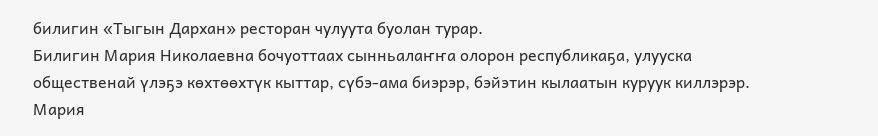билигин «Тыгын Дархан» ресторан чулуута буолан турар.
Билигин Мария Николаевна бочуоттаах сынньалаҥҥа олорон республикаҕа, улууска общественай үлэҕэ көхтөөхтүк кыттар, сүбэ-ама биэрэр, бэйэтин кылаатын куруук киллэрэр.
Мария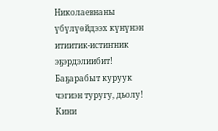Николаевнаны үбүлүөйдээх күнүнэн итиитик-истиҥник эҕэрдэлиибит! Баҕарабыт куруук чэгиэн туругу, дьолу! Кини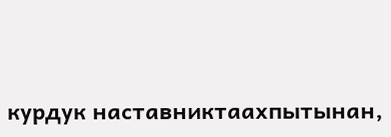курдук наставниктаахпытынан,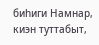биһиги Намнар, киэн туттабыт,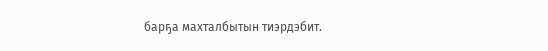барҕа махталбытын тиэрдэбит.